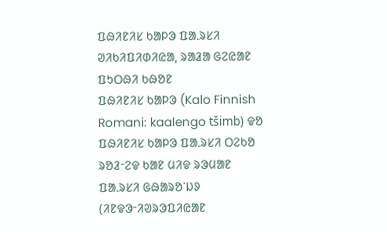ᱯᱷᱤᱱᱤᱥ ᱠᱟᱞᱳ ᱯᱟᱹᱨᱥᱤ
ᱣᱤᱠᱤᱯᱤᱰᱤᱭᱟ, ᱨᱟᱲᱟ ᱜᱮᱭᱟᱱ ᱯᱩᱛᱷᱤ ᱠᱷᱚᱱ
ᱯᱷᱤᱱᱤᱥ ᱠᱟᱞᱳ (Kalo Finnish Romani: kaalengo tšimb) ᱫᱚ ᱯᱷᱤᱱᱤᱥ ᱠᱟᱞᱳ ᱯᱟᱹᱨᱥᱤ ᱛᱮᱠᱚ ᱨᱚᱲᱼᱮᱫ ᱠᱟᱱ ᱢᱤᱫ ᱨᱳᱢᱟᱱ ᱯᱟᱹᱨᱥᱤ ᱜᱷᱟᱨᱚᱸᱡᱽ (ᱤᱱᱫᱳᱼᱤᱣᱨᱳᱯᱤᱭᱟᱱ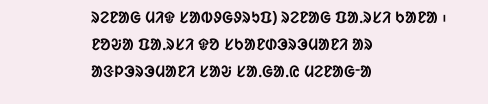ᱨᱮᱱᱟᱜ ᱢᱤᱫ ᱥᱟᱵᱽᱜᱽᱨᱩᱯ) ᱨᱮᱱᱟᱜ ᱯᱟᱹᱨᱥᱤ ᱠᱟᱱᱟ ᱾ ᱱᱚᱶᱟ ᱯᱟᱹᱨᱥᱤ ᱫᱚ ᱥᱠᱟᱱᱰᱳᱨᱳᱢᱟᱱᱤ ᱟᱨ ᱟᱝᱞᱳᱨᱳᱢᱟᱱᱤ ᱥᱟᱶ ᱥᱟᱹᱜᱟᱹᱭ ᱢᱮᱱᱟᱜᱼᱟ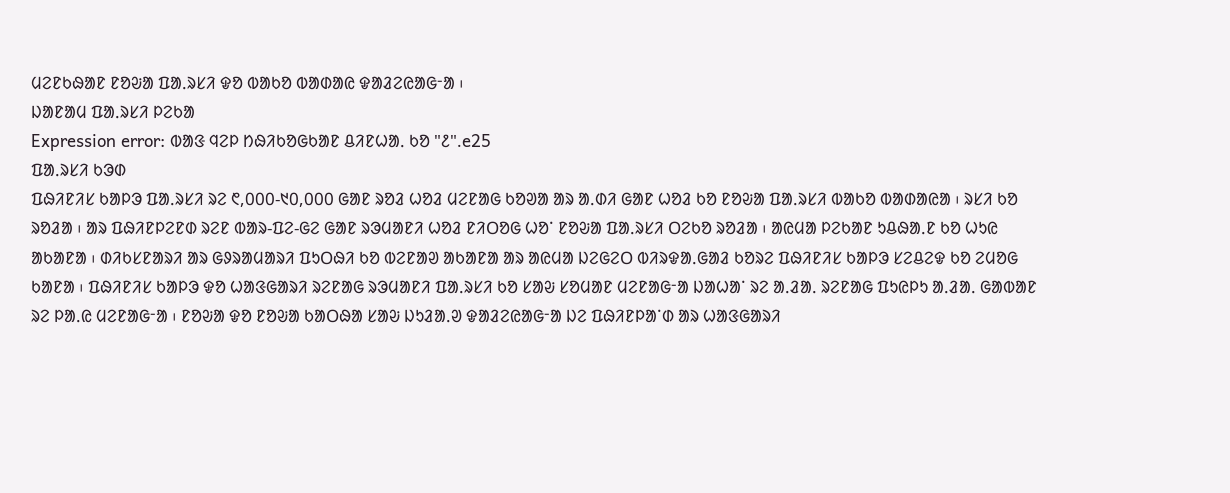ᱢᱮᱱᱠᱷᱟᱱ ᱱᱚᱶᱟ ᱯᱟᱹᱨᱥᱤ ᱫᱚ ᱵᱟᱠᱚ ᱵᱟᱰᱟᱭ ᱫᱟᱲᱮᱭᱟᱜᱼᱟ ᱾
ᱡᱟᱱᱟᱢ ᱯᱟᱹᱨᱥᱤ ᱞᱮᱠᱟ
Expression error: ᱵᱟᱝ ᱧᱮᱞ ᱴᱷᱤᱠᱚᱜᱠᱟᱱ ᱪᱤᱱᱦᱟᱹ ᱠᱚ "᱒".e25
ᱯᱟᱹᱨᱥᱤ ᱠᱳᱰ
ᱯᱷᱤᱱᱤᱥ ᱠᱟᱞᱳ ᱯᱟᱹᱨᱥᱤ ᱨᱮ ᱖,᱐᱐᱐-᱑᱐,᱐᱐᱐ ᱜᱟᱱ ᱨᱚᱲ ᱦᱚᱲ ᱢᱮᱱᱟᱜ ᱠᱚᱣᱟ ᱟᱨ ᱟᱹᱰᱤ ᱜᱟᱱ ᱦᱚᱲ ᱠᱚ ᱱᱚᱶᱟ ᱯᱟᱹᱨᱥᱤ ᱵᱟᱠᱚ ᱵᱟᱰᱟᱭᱟ ᱾ ᱨᱥᱤ ᱠᱚ ᱨᱚᱲᱟ ᱾ ᱟᱨ ᱯᱷᱤᱱᱞᱮᱱᱰ ᱨᱮᱱ ᱵᱟᱨ-ᱯᱮ-ᱜᱮ ᱜᱟᱱ ᱨᱳᱢᱟᱱᱤ ᱦᱚᱲ ᱱᱤᱛᱚᱜ ᱦᱚᱸ ᱱᱚᱶᱟ ᱯᱟᱹᱨᱥᱤ ᱛᱮᱠᱚ ᱨᱚᱲᱟ ᱾ ᱟᱭᱢᱟ ᱞᱮᱠᱟᱱ ᱩᱪᱷᱟᱹᱱ ᱠᱚ ᱦᱩᱭ ᱟᱠᱟᱱᱟ ᱾ ᱰᱤᱠᱥᱱᱟᱨᱤ ᱟᱨ ᱜᱽᱨᱟᱢᱟᱨᱤ ᱯᱩᱛᱷᱤ ᱠᱚ ᱵᱮᱱᱟᱣ ᱟᱠᱟᱱᱟ ᱟᱨ ᱟᱭᱢᱟ ᱡᱮᱜᱮᱛ ᱵᱤᱨᱫᱟᱹᱜᱟᱲ ᱠᱚᱨᱮ ᱯᱷᱤᱱᱤᱥ ᱠᱟᱞᱳ ᱥᱮᱪᱮᱫ ᱠᱚ ᱮᱢᱚᱜ ᱠᱟᱱᱟ ᱾ ᱯᱷᱤᱱᱤᱥ ᱠᱟᱞᱳ ᱫᱚ ᱦᱟᱝᱜᱟᱨᱤ ᱨᱮᱱᱟᱜ ᱨᱳᱢᱟᱱᱤ ᱯᱟᱹᱨᱥᱤ ᱠᱚ ᱥᱟᱶ ᱥᱚᱢᱟᱱ ᱢᱮᱱᱟᱜᱼᱟ ᱡᱟᱦᱟᱸ ᱨᱮ ᱟᱹᱲᱟᱹ ᱨᱮᱱᱟᱜ ᱯᱩᱭᱞᱩ ᱟᱹᱲᱟᱹ ᱜᱟᱵᱟᱱ ᱨᱮ ᱞᱟᱹᱭ ᱢᱮᱱᱟᱜᱼᱟ ᱾ ᱱᱚᱶᱟ ᱫᱚ ᱱᱚᱶᱟ ᱠᱟᱛᱷᱟ ᱥᱟᱶ ᱡᱩᱲᱟᱹᱣ ᱫᱟᱲᱮᱭᱟᱜᱼᱟ ᱡᱮ ᱯᱷᱤᱱᱞᱟᱸᱰ ᱟᱨ ᱦᱟᱝᱜᱟᱨᱤ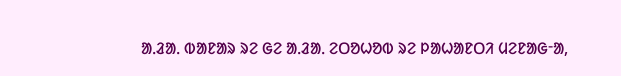ᱟᱹᱲᱟᱹ ᱵᱟᱱᱟᱨ ᱨᱮ ᱜᱮ ᱟᱹᱲᱟᱹ ᱮᱛᱚᱦᱚᱵ ᱨᱮ ᱞᱟᱦᱟᱱᱛᱤ ᱢᱮᱱᱟᱜᱼᱟ,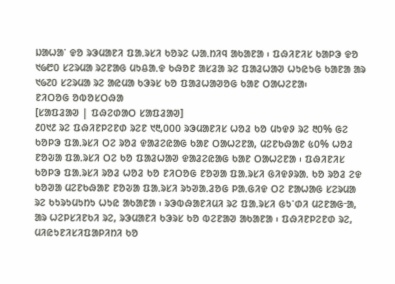ᱡᱟᱦᱟᱸ ᱫᱚ ᱨᱳᱢᱟᱱᱤ ᱯᱟᱹᱨᱥᱤ ᱠᱚᱨᱮ ᱦᱟᱹᱴᱤᱧ ᱟᱠᱟᱱᱟ ᱾ ᱯᱷᱤᱱᱤᱥ ᱠᱟᱞᱳ ᱫᱚ ᱑᱙᱘᱐ ᱥᱮᱨᱢᱟ ᱨᱮᱱᱟᱜ ᱢᱩᱪᱟᱹᱫ ᱠᱷᱚᱱ ᱟᱥᱲᱟ ᱨᱮ ᱯᱟᱲᱦᱟᱣ ᱦᱩᱭᱩᱜ ᱠᱟᱱᱟ ᱟᱨ ᱑᱙᱗᱐ ᱥᱮᱨᱢᱟ ᱨᱮ ᱟᱭᱢᱟ ᱠᱳᱨᱥ ᱠᱚ ᱯᱟᱲᱦᱟᱣᱚᱜ ᱠᱟᱱ ᱛᱟᱦᱮᱱᱟ᱾
ᱱᱤᱛᱚᱜ ᱚᱵᱚᱥᱛᱷᱟ
[ᱥᱟᱯᱲᱟᱣ | ᱯᱷᱮᱰᱟᱛ ᱥᱟᱯᱲᱟᱣ]
᱒᱐᱑᱒ ᱨᱮ ᱯᱷᱤᱱᱞᱮᱱᱰ ᱨᱮᱱ ᱑᱓,᱐᱐᱐ ᱨᱳᱢᱟᱱᱤᱥ ᱦᱚᱲ ᱠᱚ ᱢᱩᱫᱽ ᱨᱮ ᱓᱐% ᱜᱮ ᱠᱚᱞᱳ ᱯᱟᱹᱨᱥᱤ ᱛᱮ ᱨᱚᱲ ᱫᱟᱲᱮᱭᱟᱜ ᱠᱟᱱ ᱛᱟᱦᱮᱱᱟ, ᱢᱮᱱᱠᱷᱟᱱ ᱕᱐% ᱦᱚᱲ ᱱᱚᱶᱟ ᱯᱟᱹᱨᱥᱤ ᱛᱮ ᱠᱚ ᱯᱟᱲᱦᱟᱣ ᱫᱟᱲᱮᱭᱟᱜ ᱠᱟᱱ ᱛᱟᱦᱮᱱᱟ ᱾ ᱯᱷᱤᱱᱤᱥ ᱠᱚᱞᱳ ᱯᱟᱹᱨᱥᱤ ᱨᱚᱲ ᱦᱚᱲ ᱠᱚ ᱱᱤᱛᱚᱜ ᱱᱚᱣᱟ ᱯᱟᱹᱨᱥᱤ ᱜᱤᱫᱽᱨᱟᱹ ᱠᱚ ᱨᱚᱲ ᱮᱫ ᱠᱚᱣᱟ ᱢᱮᱱᱠᱷᱟᱱ ᱱᱚᱶᱟ ᱯᱟᱹᱨᱥᱤ ᱨᱩᱣᱟᱹᱲᱚᱜ ᱞᱟᱹᱜᱤᱫ ᱛᱮ ᱱᱟᱦᱟᱜ ᱥᱮᱨᱢᱟ ᱨᱮ ᱠᱩᱨᱩᱢᱩᱴᱩ ᱦᱩᱭ ᱟᱠᱟᱱᱟ ᱾ ᱨᱳᱵᱷᱟᱱᱤᱢᱤ ᱨᱮ ᱯᱟᱹᱨᱥᱤ ᱜᱩᱸᱰᱤ ᱢᱮᱱᱟᱜᱼᱟ, ᱟᱨ ᱦᱮᱞᱥᱤᱱᱠᱤ ᱨᱮ, ᱨᱳᱢᱟᱱᱤ ᱠᱳᱨᱥ ᱠᱚ ᱵᱮᱱᱟᱣ ᱟᱠᱟᱱᱟ ᱾ ᱯᱷᱤᱱᱞᱮᱱᱰ ᱨᱮ, ᱢᱤᱭᱩᱱᱤᱥᱤᱯᱟᱞᱤᱴᱤ ᱠᱚ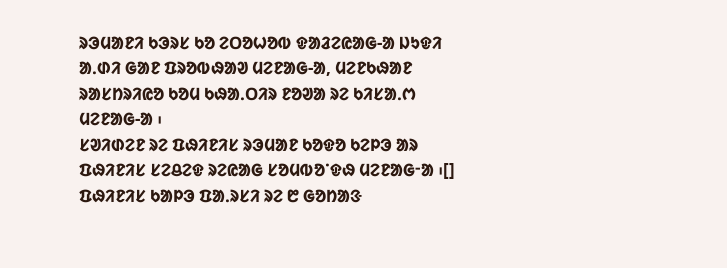ᱨᱳᱢᱟᱱᱤ ᱠᱳᱨᱥ ᱠᱚ ᱮᱛᱚᱦᱚᱵ ᱫᱟᱲᱮᱭᱟᱜ-ᱟ ᱡᱩᱫᱤ ᱟᱹᱰᱤ ᱜᱟᱱ ᱯᱨᱚᱵᱷᱟᱣ ᱢᱮᱱᱟᱜ-ᱟ, ᱢᱮᱱᱠᱷᱟᱱ ᱨᱟᱥᱴᱨᱤᱭᱚ ᱠᱚᱢ ᱠᱷᱟᱹᱛᱤᱨ ᱱᱚᱣᱟ ᱨᱮ ᱠᱤᱥᱟᱹᱬ ᱢᱮᱱᱟᱜ-ᱟ ᱾
ᱥᱣᱤᱰᱮᱱ ᱨᱮ ᱯᱷᱤᱱᱤᱥ ᱨᱳᱢᱟᱱ ᱠᱚᱫᱚ ᱠᱮᱞᱳ ᱟᱨ ᱯᱷᱤᱱᱤᱥ ᱥᱮᱪᱮᱫ ᱨᱮᱭᱟᱜ ᱥᱚᱢᱵᱚᱸᱫᱷ ᱢᱮᱱᱟᱜᱼᱟ ᱾[]
ᱯᱷᱤᱱᱤᱥ ᱠᱟᱞᱳ ᱯᱟᱹᱨᱥᱤ ᱨᱮ ᱘ ᱜᱚᱴᱟᱝ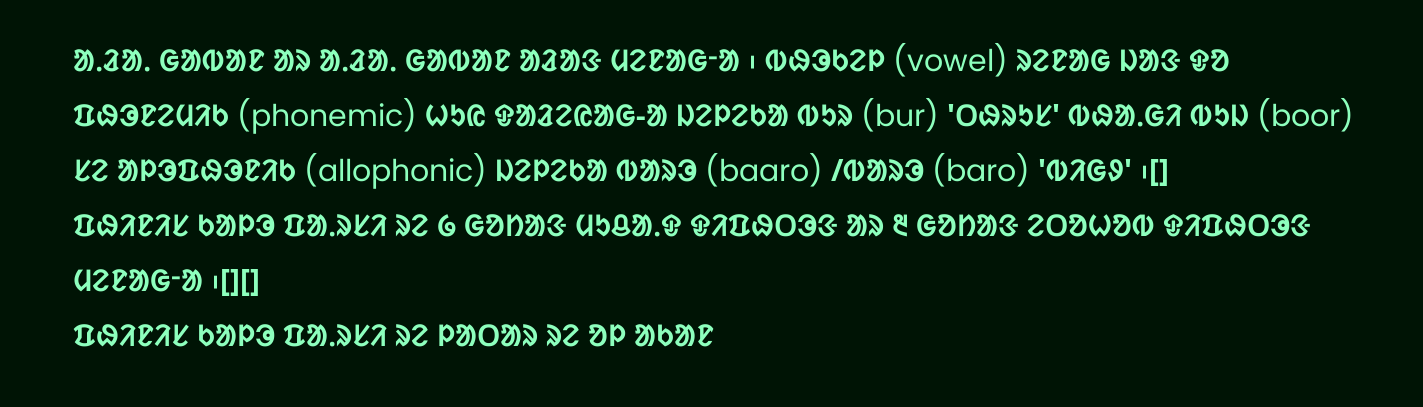ᱟᱹᱲᱟᱹ ᱜᱟᱵᱟᱱ ᱟᱨ ᱟᱹᱲᱟᱹ ᱜᱟᱵᱟᱱ ᱟᱲᱟᱝ ᱢᱮᱱᱟᱜᱼᱟ ᱾ ᱵᱷᱳᱠᱮᱞ (vowel) ᱨᱮᱱᱟᱜ ᱡᱟᱝ ᱫᱚ ᱯᱷᱳᱱᱮᱢᱤᱠ (phonemic) ᱦᱩᱭ ᱫᱟᱲᱮᱭᱟᱜ-ᱟ ᱡᱮᱞᱮᱠᱟ ᱵᱩᱨ (bur) 'ᱛᱷᱨᱩᱥ' ᱵᱷᱟᱹᱜᱤ ᱵᱩᱡ (boor) ᱥᱮ ᱟᱞᱳᱯᱷᱳᱱᱤᱠ (allophonic) ᱡᱮᱞᱮᱠᱟ ᱵᱟᱨᱳ (baaro) /ᱵᱟᱨᱳ (baro) 'ᱵᱤᱜᱽ' ᱾[]
ᱯᱷᱤᱱᱤᱥ ᱠᱟᱞᱳ ᱯᱟᱹᱨᱥᱤ ᱨᱮ ᱙ ᱜᱚᱴᱟᱝ ᱢᱩᱪᱟᱹᱫ ᱫᱤᱯᱷᱛᱳᱝ ᱟᱨ ᱓ ᱜᱚᱴᱟᱝ ᱮᱛᱚᱦᱚᱵ ᱫᱤᱯᱷᱛᱳᱝ ᱢᱮᱱᱟᱜᱼᱟ ᱾[][]
ᱯᱷᱤᱱᱤᱥ ᱠᱟᱞᱳ ᱯᱟᱹᱨᱥᱤ ᱨᱮ ᱞᱟᱛᱟᱨ ᱨᱮ ᱚᱞ ᱟᱠᱟᱱ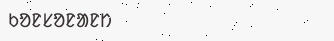ᱠᱚᱱᱥᱚᱱᱟᱱᱴ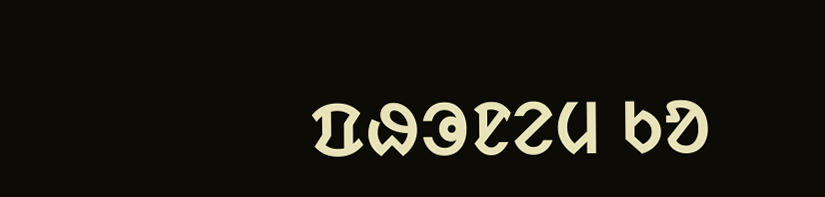ᱯᱷᱳᱱᱮᱢ ᱠᱚ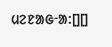ᱢᱮᱱᱟᱜᱼᱟ:[][]